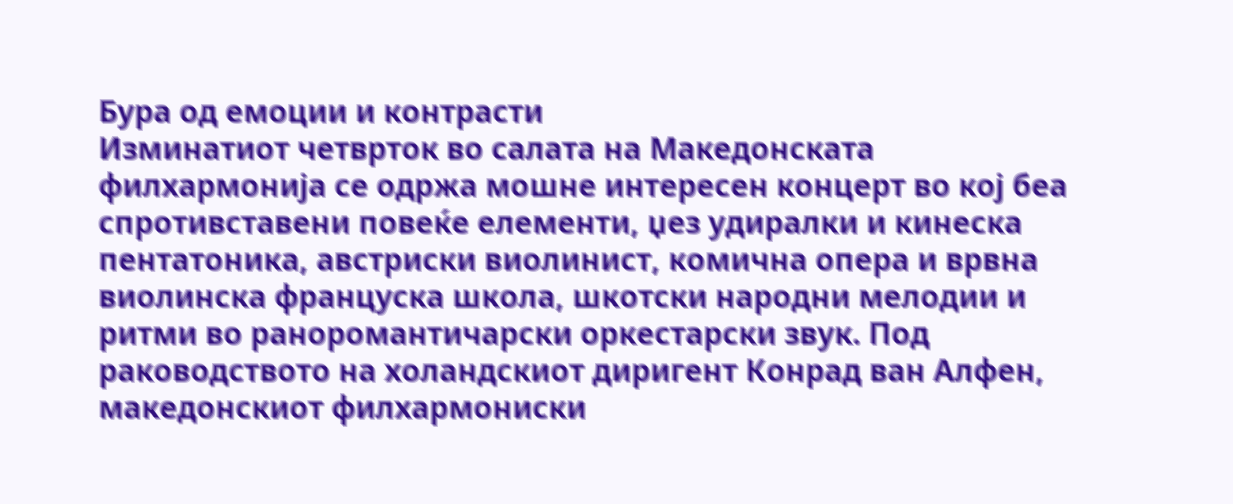Бура од емоции и контрасти
Изминатиот четврток во салата на Македонската филхармонија се одржа мошне интересен концерт во кој беа спротивставени повеќе елементи, џез удиралки и кинеска пентатоника, австриски виолинист, комична опера и врвна виолинска француска школа, шкотски народни мелодии и ритми во раноромантичарски оркестарски звук. Под раководството на холандскиот диригент Конрад ван Алфен, македонскиот филхармониски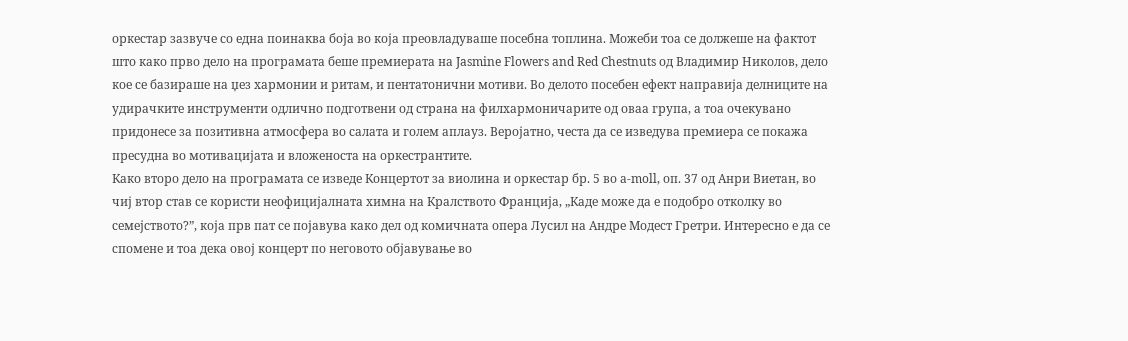оркестар зазвуче со една поинаква боја во која преовладуваше посебна топлина. Можеби тоа се должеше на фактот што како прво дело на програмата беше премиерата на Jasmine Flowers and Red Chestnuts од Владимир Николов, дело кое се базираше на џез хармонии и ритам, и пентатонични мотиви. Во делото посебен ефект направија делниците на удирачките инструменти одлично подготвени од страна на филхармоничарите од оваа група, а тоа очекувано придонесе за позитивна атмосфера во салата и голем аплауз. Веројатно, честа да се изведува премиера се покажа пресудна во мотивацијата и вложеноста на оркестрантите.
Како второ дело на програмата се изведе Концертот за виолина и оркестар бр. 5 во а-moll, оп. 37 од Анри Виетан, во чиј втор став се користи неофицијалната химна на Кралството Франција, „Каде може да е подобро отколку во семејството?”, која прв пат се појавува како дел од комичната опера Лусил на Андре Модест Гретри. Интересно е да се спомене и тоа дека овој концерт по неговото објавување во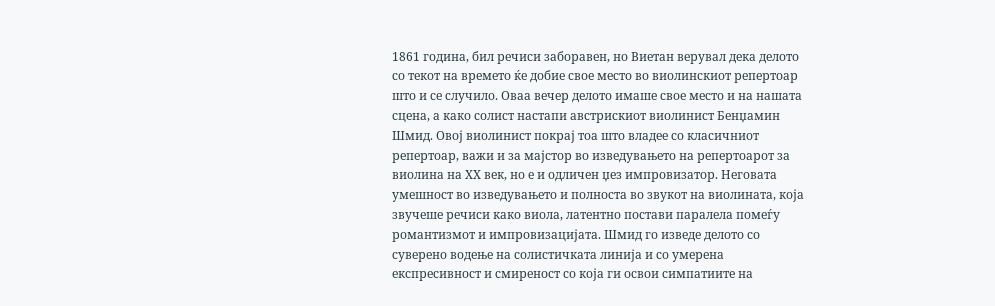1861 година, бил речиси заборавен, но Виетан верувал дека делото со текот на времето ќе добие свое место во виолинскиот репертоар што и се случило. Оваа вечер делото имаше свое место и на нашата сцена, а како солист настапи австрискиот виолинист Бенџамин Шмид. Овој виолинист покрај тоа што владее со класичниот репертоар, важи и за мајстор во изведувањето на репертоарот за виолина на ХХ век, но е и одличен џез импровизатор. Неговата умешност во изведувањето и полноста во звукот на виолината, која звучеше речиси како виола, латентно постави паралела помеѓу романтизмот и импровизацијата. Шмид го изведе делото со суверено водење на солистичката линија и со умерена експресивност и смиреност со која ги освои симпатиите на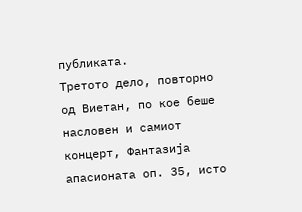публиката.
Третото дело, повторно од Виетан, по кое беше насловен и самиот концерт, Фантазија апасионата оп. 35, исто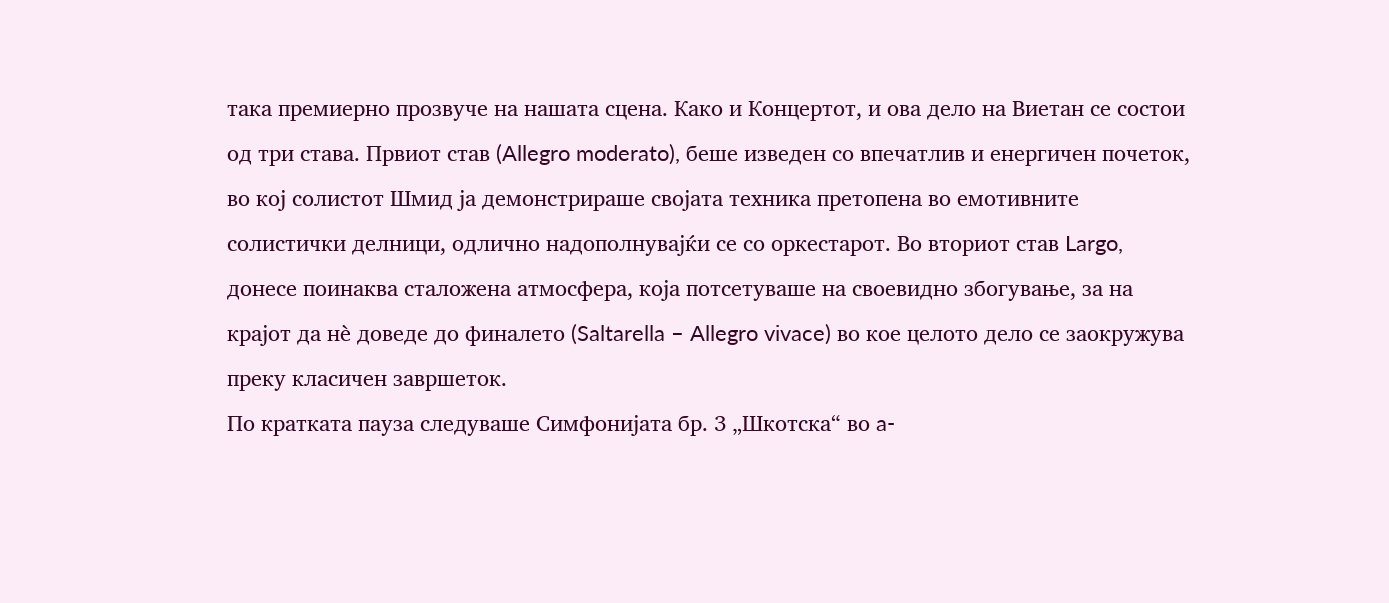така премиерно прозвуче на нашата сцена. Како и Концертот, и ова дело на Виетан се состои од три става. Првиот став (Allegro moderato), беше изведен со впечатлив и енергичен почеток, во кој солистот Шмид ја демонстрираше својата техника претопена во емотивните солистички делници, одлично надополнувајќи се со оркестарот. Во вториот став Largo, донесе поинаква сталожена атмосфера, која потсетуваше на своевидно збогување, за на крајот да нè доведе до финалето (Saltarella – Allegro vivace) во кое целото дело се заокружува преку класичен завршеток.
По кратката пауза следуваше Симфонијата бр. 3 „Шкотска“ во a-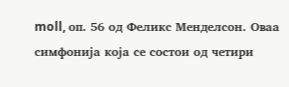moll, oп. 56 од Феликс Менделсон. Оваа симфонија која се состои од четири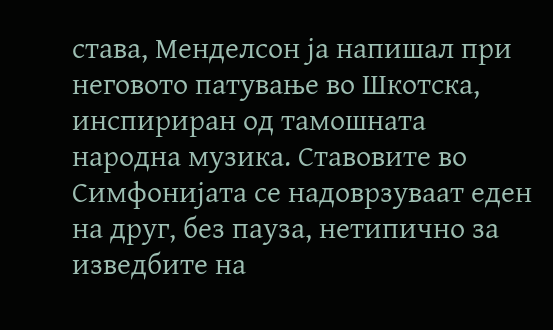става, Менделсон ја напишал при неговото патување во Шкотска, инспириран од тамошната народна музика. Ставовите во Симфонијата се надоврзуваат еден на друг, без пауза, нетипично за изведбите на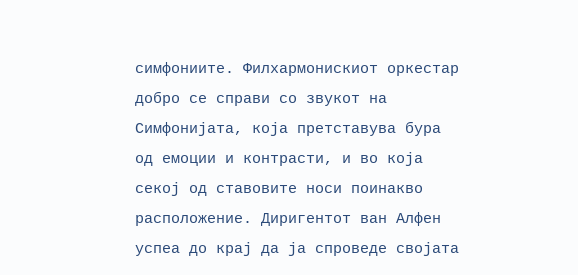симфониите. Филхармонискиот оркестар добро се справи со звукот на Симфонијата, која претставува бура од емоции и контрасти, и во која секој од ставовите носи поинакво расположение. Диригентот ван Алфен успеа до крај да ја спроведе својата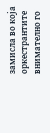замисла во која оркестрантите внимателно го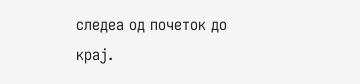следеа од почеток до крај.